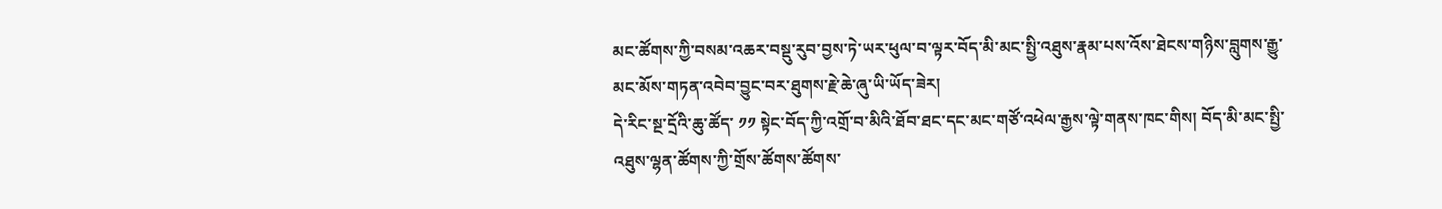མང་ཚོགས་ཀྱི་བསམ་འཆར་བསྡུ་རུབ་བྱས་ཏེ་ཡར་ཕུལ་བ་ལྟར་བོད་མི་མང་སྤྱི་འཐུས་རྣམ་པས་འོས་ཐེངས་གཉིས་བླུགས་རྒྱུ་མང་མོས་གཏན་འབེབ་བྱུང་བར་ཐུགས་རྗེ་ཆེ་ཞུ་ཡི་ཡོད་ཟེར།
དེ་རིང་སྔ་དྲོའི་ཆུ་ཚོད་ ༡༡ སྟེང་བོད་ཀྱི་འགྲོ་བ་མིའི་ཐོབ་ཐང་དང་མང་གཙོ་འཕེལ་རྒྱས་ལྟེ་གནས་ཁང་གིས། བོད་མི་མང་སྤྱི་འཐུས་ལྷན་ཚོགས་ཀྱི་གྲོས་ཚོགས་ཚོགས་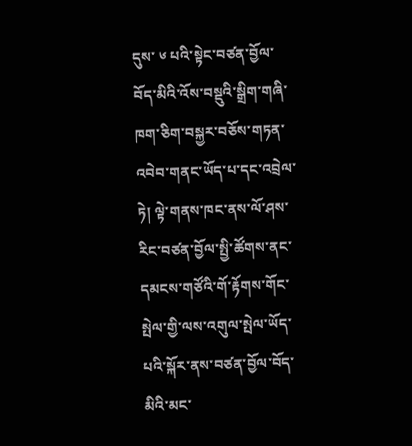དུས་ ༦ པའི་སྟེང་བཙན་བྱོལ་བོད་མིའི་འོས་བསྡུའི་སྒྲིག་གཞི་ཁག་ཅིག་བསྐྱར་བཅོས་གཏན་འབེབ་གནང་ཡོད་པ་དང་འབྲེལ་ཏེ། ལྟེ་གནས་ཁང་ནས་ལོ་ཤས་རིང་བཙན་བྱོལ་སྤྱི་ཚོགས་ནང་དམངས་གཙོའི་གོ་རྟོགས་གོང་སྤེལ་གྱི་ལས་འགུལ་སྤེལ་ཡོད་པའི་སྐོར་ནས་བཙན་བྱོལ་བོད་མིའི་མང་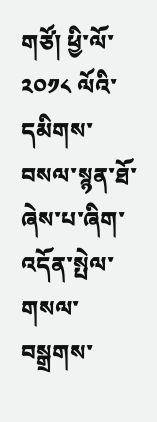གཙོ། ཕྱི་ལོ་ ༢༠༡༨ ལོའི་དམིགས་བསལ་སྙན་ཐོ་ཞེས་པ་ཞིག་འདོན་སྤེལ་གསལ་བསྒྲགས་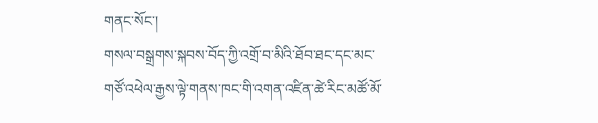གནང་སོང་།
གསལ་བསྒྲགས་སྐབས་བོད་ཀྱི་འགྲོ་བ་མིའི་ཐོབ་ཐང་དང་མང་གཙོ་འཕེལ་རྒྱས་ལྟེ་གནས་ཁང་གི་འགན་འཛིན་ཚེ་རིང་མཚོ་མོ་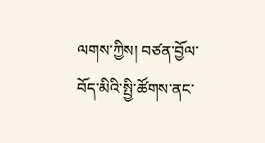ལགས་ཀྱིས། བཙན་བྱོལ་བོད་མིའི་སྤྱི་ཚོགས་ནང་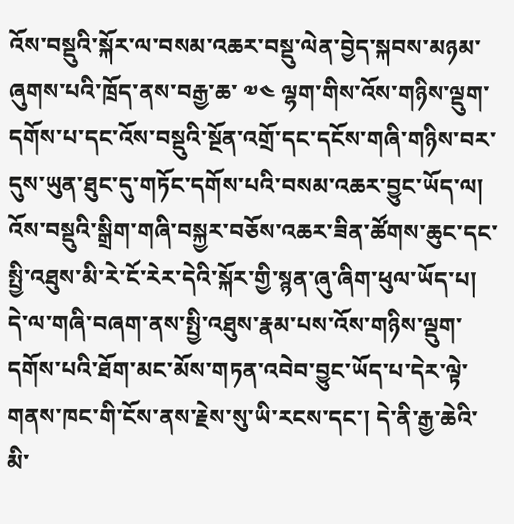འོས་བསྡུའི་སྐོར་ལ་བསམ་འཆར་བསྡུ་ལེན་བྱེད་སྐབས་མཉམ་ཞུགས་པའི་ཁྲོད་ནས་བརྒྱ་ཆ་ ༧༤ ལྷག་གིས་འོས་གཉིས་ལྡུག་དགོས་པ་དང་འོས་བསྡུའི་སྔོན་འགྲོ་དང་དངོས་གཞི་གཉིས་བར་དུས་ཡུན་ཐུང་དུ་གཏོང་དགོས་པའི་བསམ་འཆར་བྱུང་ཡོད་ལ། འོས་བསྡུའི་སྒྲིག་གཞི་བསྐྱར་བཅོས་འཆར་ཟིན་ཚོགས་ཆུང་དང་སྤྱི་འཐུས་མི་རེ་ངོ་རེར་དེའི་སྐོར་གྱི་སྙན་ཞུ་ཞིག་ཕུལ་ཡོད་པ། དེ་ལ་གཞི་བཞག་ནས་སྤྱི་འཐུས་རྣམ་པས་འོས་གཉིས་ལྡུག་དགོས་པའི་ཐོག་མང་མོས་གཏན་འབེབ་བྱུང་ཡོད་པ་དེར་ལྟེ་གནས་ཁང་གི་ངོས་ནས་རྗེས་སུ་ཡི་རངས་དང་། དེ་ནི་རྒྱ་ཆེའི་མི་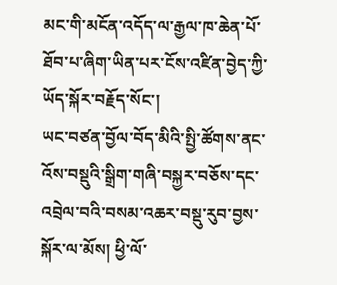མང་གི་མངོན་འདོད་ལ་རྒྱལ་ཁ་ཆེན་པོ་ཐོབ་པ་ཞིག་ཡིན་པར་ངོས་འཛིན་བྱེད་ཀྱི་ཡོད་སྐོར་བརྗོད་སོང་།
ཡང་བཙན་བྱོལ་བོད་མིའི་སྤྱི་ཚོགས་ནང་འོས་བསྡུའི་སྒྲིག་གཞི་བསྐྱར་བཅོས་དང་འབྲེལ་བའི་བསམ་འཆར་བསྡུ་རུབ་བྱས་སྐོར་ལ་མོས། ཕྱི་ལོ་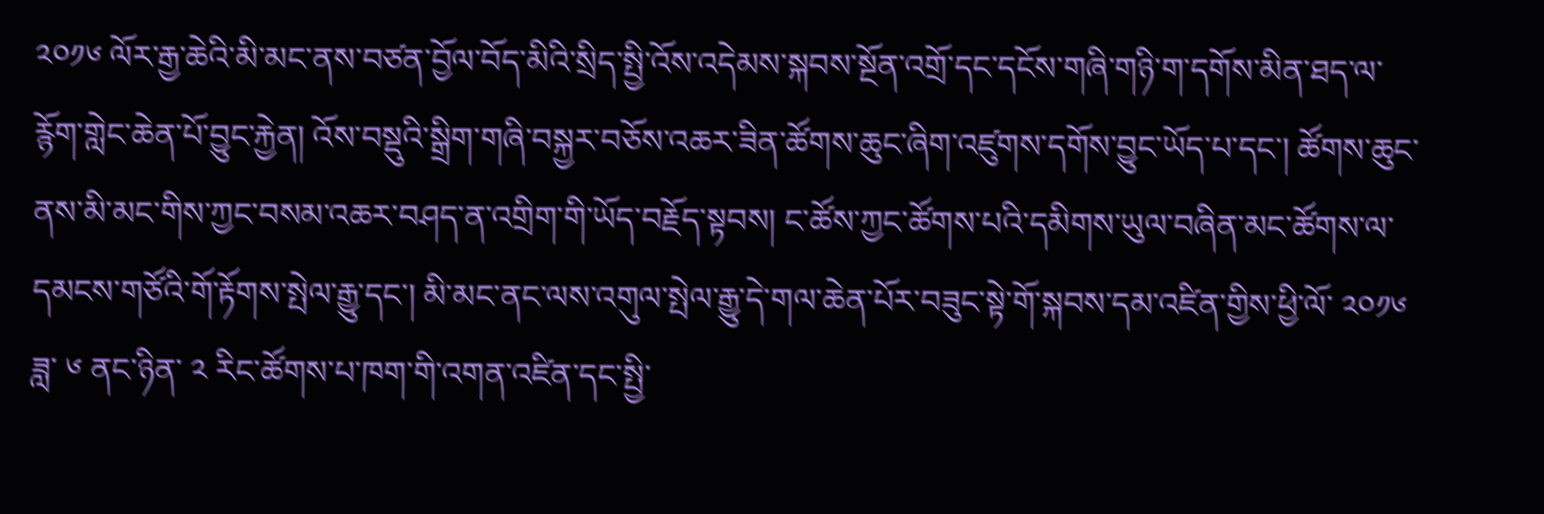༢༠༡༦ ལོར་རྒྱ་ཆེའི་མི་མང་ནས་བཙན་བྱོལ་བོད་མིའི་སྲིད་སྤྱི་འོས་འདེམས་སྐབས་སྔོན་འགྲོ་དང་དངོས་གཞི་གཉི་ག་དགོས་མིན་ཐད་ལ་རྙོག་གླེང་ཆེན་པོ་བྱུང་རྐྱེན། འོས་བསྡུའི་སྒྲིག་གཞི་བསྐྱར་བཅོས་འཆར་ཟིན་ཚོགས་ཆུང་ཞིག་འཛུགས་དགོས་བྱུང་ཡོད་པ་དང་། ཚོགས་ཆུང་ནས་མི་མང་གིས་ཀྱང་བསམ་འཆར་བཤད་ན་འགྲིག་གི་ཡོད་བརྗོད་སྟབས། ང་ཚོས་ཀྱང་ཚོགས་པའི་དམིགས་ཡུལ་བཞིན་མང་ཚོགས་ལ་དམངས་གཙོའི་གོ་རྟོགས་སྤེལ་རྒྱུ་དང་། མི་མང་ནང་ལས་འགུལ་སྤེལ་རྒྱུ་དེ་གལ་ཆེན་པོར་བཟུང་སྟེ་གོ་སྐབས་དམ་འཛིན་གྱིས་ཕྱི་ལོ་ ༢༠༡༦ ཟླ་ ༦ ནང་ཉིན་ ༢ རིང་ཚོགས་པ་ཁག་གི་འགན་འཛིན་དང་སྤྱི་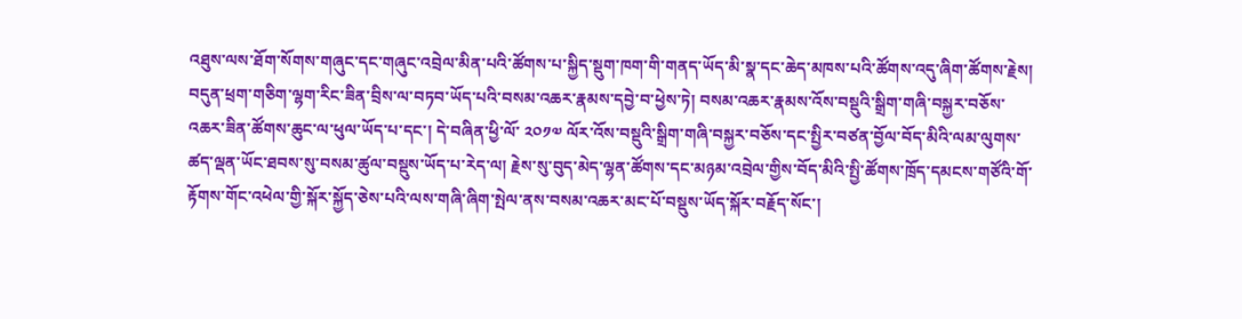འཐུས་ལས་ཐོག་སོགས་གཞུང་དང་གཞུང་འབྲེལ་མིན་པའི་ཚོགས་པ་སྐྱིད་སྡུག་ཁག་གི་གནད་ཡོད་མི་སྣ་དང་ཆེད་མཁས་པའི་ཚོགས་འདུ་ཞིག་ཚོགས་རྗེས། བདུན་ཕྲག་གཅིག་ལྷག་རིང་ཟིན་བྲིས་ལ་བཏབ་ཡོད་པའི་བསམ་འཆར་རྣམས་དབྱེ་བ་ཕྱེས་ཏེ། བསམ་འཆར་རྣམས་འོས་བསྡུའི་སྒྲིག་གཞི་བསྐྱར་བཅོས་འཆར་ཟིན་ཚོགས་ཆུང་ལ་ཕུལ་ཡོད་པ་དང་། དེ་བཞིན་ཕྱི་ལོ་ ༢༠༡༧ ལོར་འོས་བསྡུའི་སྒྲིག་གཞི་བསྐྱར་བཅོས་དང་སྤྱིར་བཙན་བྱོལ་བོད་མིའི་ལམ་ལུགས་ཚད་ལྡན་ཡོང་ཐབས་སུ་བསམ་ཚུལ་བསྡུས་ཡོད་པ་རེད་ལ། རྗེས་སུ་བུད་མེད་ལྷན་ཚོགས་དང་མཉམ་འབྲེལ་གྱིས་བོད་མིའི་སྤྱི་ཚོགས་ཁྲོད་དམངས་གཙོའི་གོ་རྟོགས་གོང་འཕེལ་གྱི་སྐོར་སྐྱོད་ཅེས་པའི་ལས་གཞི་ཞིག་སྤེལ་ནས་བསམ་འཆར་མང་པོ་བསྡུས་ཡོད་སྐོར་བརྗོད་སོང་།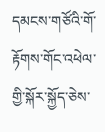དམངས་གཙོའི་གོ་རྟོགས་གོང་འཕེལ་གྱི་སྐོར་སྐྱོད་ཅེས་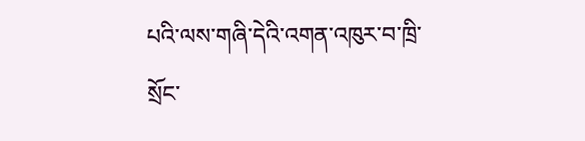པའི་ལས་གཞི་དེའི་འགན་འཁུར་བ་ཁྲི་སྲོང་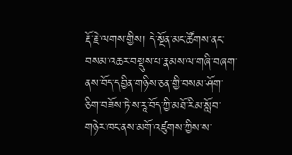རྡོ་རྗེ་ལགས་གྱིས། དེ་སྔོན་མང་ཚོགས་ནང་བསམ་འཆར་བསྡུས་པ་རྣམས་ལ་གཞི་བཞག་ནས་བོད་དབྱིན་གཉིས་ཅན་གྱི་བསམ་ཤོག་ཅིག་བཟོས་ཏེ་ས་རཱ་བོད་ཀྱི་མཐོ་རིམ་སློབ་གཉེར་ཁང་ནས་མགོ་འཛུགས་ཀྱིས་ས་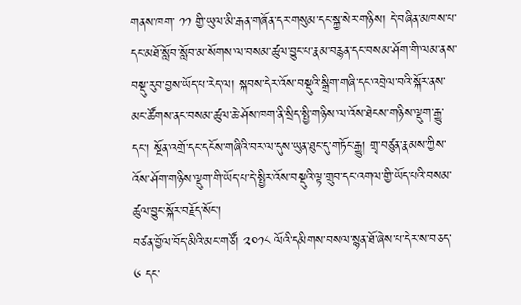གནས་ཁག་ ༡༡ གྱི་ཡུལ་མི་རྒན་གཞོན་དར་གསུམ་དང་སྐྱ་སེར་གཉིས། དེ་བཞིན་མཁས་པ་དང་མཐོ་སློབ་སློབ་མ་སོགས་ལ་བསམ་ཚུལ་བྱུང་པ་རྣམ་བརྙན་དང་བསམ་ཤོག་གི་ལམ་ནས་བསྡུ་རུབ་བྱས་ཡོད་པ་རེད་ལ། སྐབས་དེར་འོས་བསྡུའི་སྒྲིག་གཞི་དང་འབྲེལ་བའི་སྐོར་ནས་མང་ཚོགས་ནང་བསམ་ཚུལ་ཆེ་ཤོས་ཁག་ནི་སྲིད་སྤྱི་གཉིས་ལ་འོས་ཐེངས་གཉིས་ལྡུག་རྒྱུ་དང་། སྔོན་འགྲོ་དང་དངོས་གཞིའི་བར་ལ་དུས་ཡུན་ཐུང་དུ་གཏོང་རྒྱུ། གྲྭ་བཙུན་རྣམས་ཀྱིས་འོས་ཤོག་གཉིས་ལྡུག་གི་ཡོད་པ་དེ་སྤྱིར་འོས་བསྡུའི་ལྟ་གྲུབ་དང་འགལ་གྱི་ཡོད་པའི་བསམ་ཚུལ་བྱུང་སྐོར་བརྗོད་སོང་།
བཙན་བྱོལ་བོད་མིའི་མང་གཙོ། ༢༠༡༨ ལོའི་དམིགས་བསལ་སྙན་ཐོ་ཞེས་པ་དེར་ས་བཅད་ ༦ དང་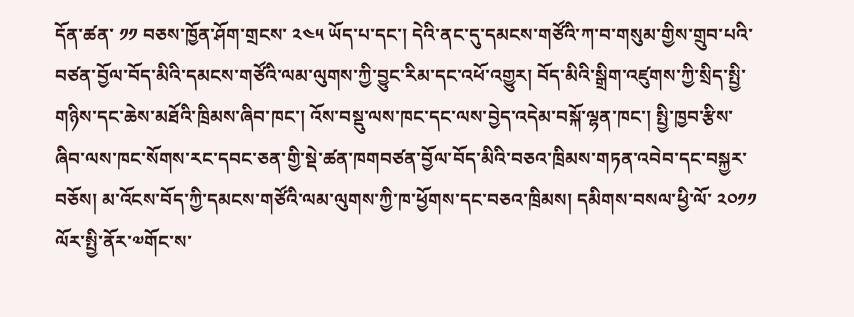དོན་ཚན་ ༡༡ བཅས་ཁྱོན་ཤོག་གྲངས་ ༢༤༥ ཡོད་པ་དང་། དེའི་ནང་དུ་དམངས་གཙོའི་ཀ་བ་གསུམ་གྱིས་གྲུབ་པའི་བཙན་བྱོལ་བོད་མིའི་དམངས་གཙོའི་ལམ་ལུགས་ཀྱི་བྱུང་རིམ་དང་འཕོ་འགྱུར། བོད་མིའི་སྒྲིག་འཛུགས་ཀྱི་སྲིད་སྤྱི་གཉིས་དང་ཆེས་མཐོའི་ཁྲིམས་ཞིབ་ཁང་། འོས་བསྡུ་ལས་ཁང་དང་ལས་བྱེད་འདེམ་བསྐོ་ལྷན་ཁང་། སྤྱི་ཁྱབ་རྩིས་ཞིབ་ལས་ཁང་སོགས་རང་དབང་ཅན་གྱི་སྡེ་ཚན་ཁགབཙན་བྱོལ་བོད་མིའི་བཅའ་ཁྲིམས་གཏན་འབེབ་དང་བསྐྱར་བཅོས། མ་འོངས་བོད་ཀྱི་དམངས་གཙོའི་ལམ་ལུགས་ཀྱི་ཁ་ཕྱོགས་དང་བཅའ་ཁྲིམས། དམིགས་བསལ་ཕྱི་ལོ་ ༢༠༡༡ ལོར་སྤྱི་ནོར་༧གོང་ས་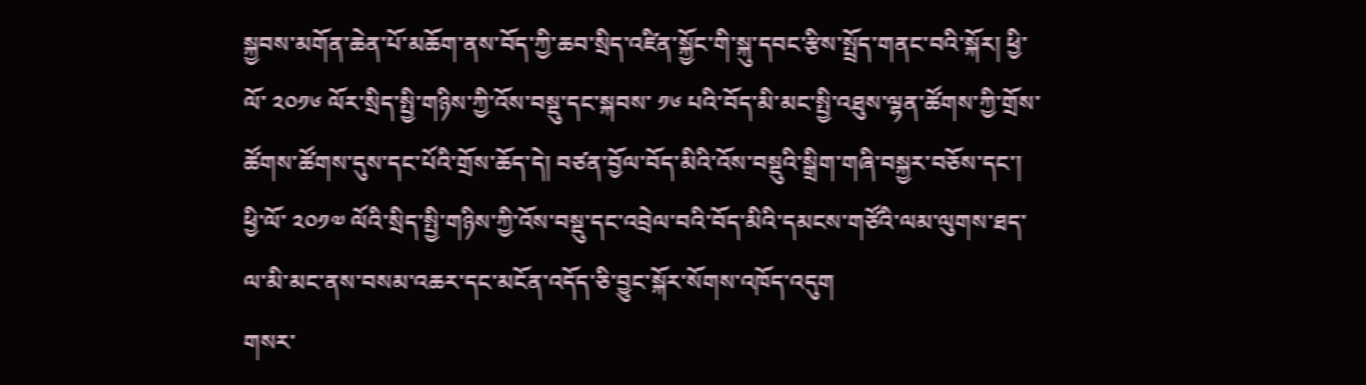སྐྱབས་མགོན་ཆེན་པོ་མཆོག་ནས་བོད་ཀྱི་ཆབ་སྲིད་འཛིན་སྐྱོང་གི་སྐུ་དབང་རྩིས་སྤྲོད་གནང་བའི་སྐོར། ཕྱི་ལོ་ ༢༠༡༦ ལོར་སྲིད་སྤྱི་གཉིས་ཀྱི་འོས་བསྡུ་དང་སྐབས་ ༡༦ པའི་བོད་མི་མང་སྤྱི་འཐུས་ལྷན་ཚོགས་ཀྱི་གྲོས་ཚོགས་ཚོགས་དུས་དང་པོའི་གྲོས་ཆོད་དེ། བཙན་བྱོལ་བོད་མིའི་འོས་བསྡུའི་སྒྲིག་གཞི་བསྐྱར་བཅོས་དང་། ཕྱི་ལོ་ ༢༠༡༧ ལོའི་སྲིད་སྤྱི་གཉིས་ཀྱི་འོས་བསྡུ་དང་འབྲེལ་བའི་བོད་མིའི་དམངས་གཙོའི་ལམ་ལུགས་ཐད་ལ་མི་མང་ནས་བསམ་འཆར་དང་མངོན་འདོད་ཅི་བྱུང་སྐོར་སོགས་འཁོད་འདུག
གསར་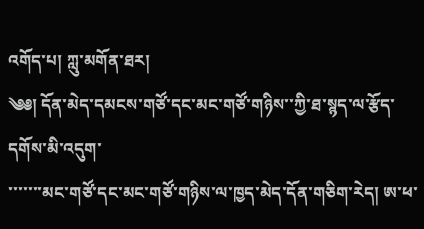འགོད་པ། ཀླུ་མགོན་ཐར།
༄༅། དོན་མེད་དམངས་གཙོ་དང་མང་གཙོ་གཉིས་་ཀྱི་ཐ་སྙད་ལ་རྩོད་དགོས་མི་འདུག་
་་་་་་་མང་གཙོ་དང་མང་གཙོ་གཉིས་ལ་ཁྱད་མེད་དོན་གཅིག་རེད། ཨ་ཕ་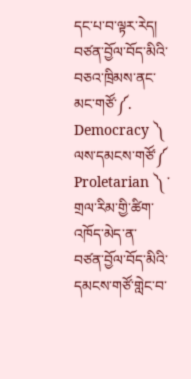དང་པ་བ་ལྟར་རེད།
བཙན་བྱོལ་བོད་མིའི་བཅའ་ཁྲིམས་ནང་མང་གཙོ་༼. Democracy ༽
ལས་དམངས་གཙོ་༼ Proletarian ༽ ་གྲལ་རིམ་གྱི་ཚིག་འཁོད་མེད་ན་
བཙན་བྱོལ་བོད་མིའི་དམངས་གཙོ་གླེང་བ་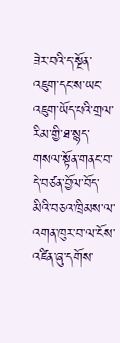ཟེར་བའི་ད་སྔོན་འཇུག་དང་ས་ཡང་
འཇུག་ཡོད་པའི་གྲལ་རིམ་གྱི་ཐ་སྙད་གསལ་སྟོན་གནང་བ་དེ་བཙན་བྱོལ་བོད་
མིའི་བཅའ་ཁྲིམས་ལ་འགན་ཁུར་བ་ལ་ངོས་འཛིན་ཞུ་དགོས་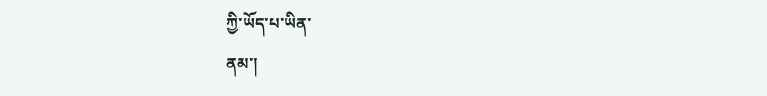ཀྱི་ཡོད་པ་ཡིན་
ནམ་།